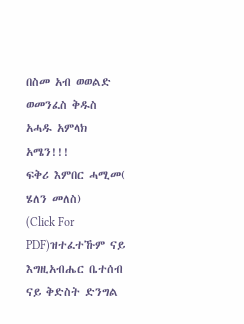በስመ አብ ወወልድ ወመንፈስ ቅዱስ አሓዱ አምላክ አሜን!!!
ፍቅሪ እምበር ሓሚመ( ሄለን መለስ)
(Click For PDF)ዝተፈተኹም ናይ እግዚአብሔር ቤተሰብ
ናይ ቅድስት ድንግል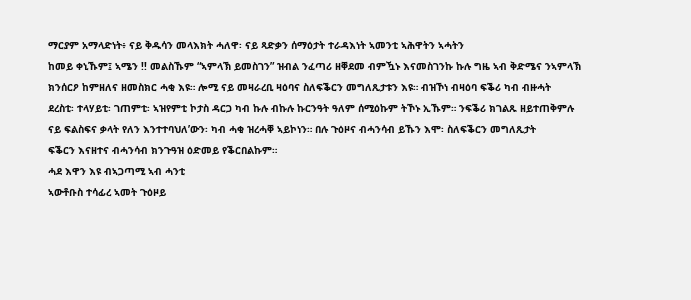ማርያም አማላድነት፥ ናይ ቅዱሳን መላእክት ሓለዋ፡ ናይ ጻድቃን ሰማዕታት ተራዳእነት ኣመንቲ ኣሕዋትን ኣሓትን
ከመይ ቀኒኹም፤ ኣሜን !! መልስኹም “ኣምላኽ ይመስገን” ዝብል ንፈጣሪ ዘቐደመ ብምዃኑ እናመስገንኩ ኩሉ ግዜ ኣብ ቅድሜና ንኣምላኽ
ክንሰርዖ ከምዘለና ዘመስክር ሓቂ እዩ። ሎሚ ናይ መዛራረቢ ዛዕባና ስለፍቕርን መግለጺታቱን እዩ። ብዝኾነ ብዛዕባ ፍቕሪ ካብ ብዙሓት
ደረስቲ፡ ተላሃይቲ፡ ገጠምቲ፡ ኣዝየምቲ ኮታስ ዳርጋ ካብ ኩሉ ብኩሉ ኩርንዓት ዓለም ሰሚዕኩም ትኾኑ ኢኹም። ንፍቕሪ ክገልጹ ዘይተጠቅምሉ
ናይ ፍልስፍና ቃላት የለን እንተተባህለ’ውን፡ ካብ ሓቂ ዝረሓቐ ኣይኮነን። በሉ ጉዕዞና ብሓንሳብ ይኹን እሞ፡ ስለፍቕርን መግለጺታት
ፍቕርን እናዘተና ብሓንሳብ ክንጉዓዝ ዕድመይ የቕርበልኩም።
ሓደ እዋን እዩ ብኣጋጣሚ ኣብ ሓንቲ
ኣውቶቡስ ተሳፊረ ኣመት ጉዕዞይ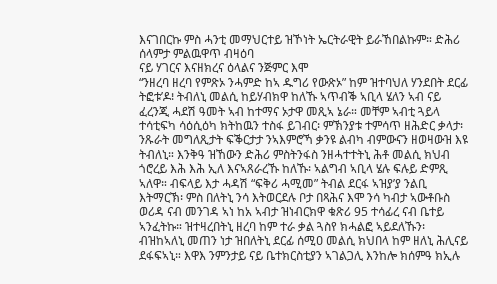እናገበርኩ ምስ ሓንቲ መማህርተይ ዝኾነት ኤርትራዊት ይራኸበልኩም። ድሕሪ ሰላምታ ምልዉዋጥ ብዛዕባ
ናይ ሃገርና እናዘክረና ዕላልና ንጅምር እሞ
“ንዘረባ ዘረባ የምጽኦ ንሓምድ ከኣ ዱግሪ የውጽኦ” ከም ዝተባህለ ሃንደበት ደርፊ ትፎቱ’ዶ፧ ትብለኒ መልሲ ከይሃብክዋ ከለኹ ኣጥብቕ ኣቢላ ሄለን ኣብ ናይ ፈረንጂ ሓደሽ ዓመት ኣብ ከተማና ኦታዋ መጺኣ ኔራ። መቸም ኣብቲ ጓይላ ተሳቲፍካ ሳዕሲዕካ ክትከዉን ተስፋ ይገብር፡ ምኽንያቱ ተምሳጥ ዘሕድር ቃላታ፡ ንጹራት መግለጺታት ፍቕርታታ ንኣእምሮኻ ቃንዩ ልብካ ብምውናን ዘወዛውዝ እዩ ትብለኒ። እንቅዓ ዝኸውን ድሕሪ ምስትንፋስ ንዘሓተተትኒ ሕቶ መልሲ ክህብ ጎሮረይ እሕ እሕ ኢለ እናኣጸራረኹ ከለኹ፡ ኣልግብ ኣቢላ ሄሉ ፍሉይ ድምጺ ኣለዋ። ብፍላይ እታ ሓዳሽ “ፍቅሪ ሓሚመ” ትብል ደርፋ ኣዝያ’ያ ንልቢ እትማርኽ፡ ምስ በለትኒ ንሳ እትወርደሉ ቦታ በጻሕና እሞ ንሳ ካብታ ኣውቶቡስ ወሪዳ ናብ መንገዳ ኣነ ከአ ኣብታ ዝነብርክዋ ቁጽሪ 95 ተሳፊረ ናብ ቤተይ ኣንፈትኩ። ዝተዛረበትኒ ዘረባ ከም ተራ ቃል ጓስየ ክሓልፎ ኣይደለኹን፡ ብዝከኣለኒ መጠን ነታ ዝበለትኒ ደርፊ ሰሚዐ መልሲ ክህበላ ከም ዘለኒ ሕሊናይ ደፋፍኣኒ። እዋእ ንምንታይ ናይ ቤተክርስቲያን ኣገልጋሊ እንከሎ ክሰምዓ ክኢሉ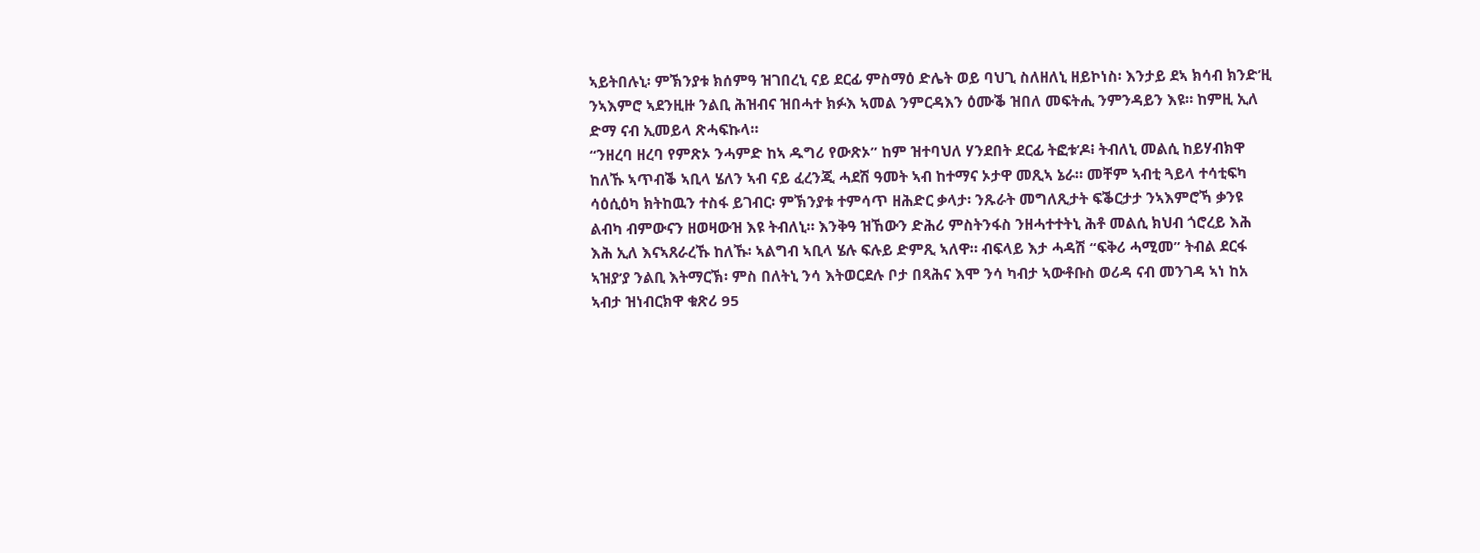ኣይትበሉኒ፡ ምኽንያቱ ክሰምዓ ዝገበረኒ ናይ ደርፊ ምስማዕ ድሌት ወይ ባህጊ ስለዘለኒ ዘይኮነስ፡ እንታይ ደኣ ክሳብ ክንድ’ዚ ንኣእምሮ ኣደንዚዙ ንልቢ ሕዝብና ዝበሓተ ክፉእ ኣመል ንምርዳእን ዕሙቕ ዝበለ መፍትሒ ንምንዳይን እዩ። ከምዚ ኢለ ድማ ናብ ኢመይላ ጽሓፍኩላ።
“ንዘረባ ዘረባ የምጽኦ ንሓምድ ከኣ ዱግሪ የውጽኦ” ከም ዝተባህለ ሃንደበት ደርፊ ትፎቱ’ዶ፧ ትብለኒ መልሲ ከይሃብክዋ ከለኹ ኣጥብቕ ኣቢላ ሄለን ኣብ ናይ ፈረንጂ ሓደሽ ዓመት ኣብ ከተማና ኦታዋ መጺኣ ኔራ። መቸም ኣብቲ ጓይላ ተሳቲፍካ ሳዕሲዕካ ክትከዉን ተስፋ ይገብር፡ ምኽንያቱ ተምሳጥ ዘሕድር ቃላታ፡ ንጹራት መግለጺታት ፍቕርታታ ንኣእምሮኻ ቃንዩ ልብካ ብምውናን ዘወዛውዝ እዩ ትብለኒ። እንቅዓ ዝኸውን ድሕሪ ምስትንፋስ ንዘሓተተትኒ ሕቶ መልሲ ክህብ ጎሮረይ እሕ እሕ ኢለ እናኣጸራረኹ ከለኹ፡ ኣልግብ ኣቢላ ሄሉ ፍሉይ ድምጺ ኣለዋ። ብፍላይ እታ ሓዳሽ “ፍቅሪ ሓሚመ” ትብል ደርፋ ኣዝያ’ያ ንልቢ እትማርኽ፡ ምስ በለትኒ ንሳ እትወርደሉ ቦታ በጻሕና እሞ ንሳ ካብታ ኣውቶቡስ ወሪዳ ናብ መንገዳ ኣነ ከአ ኣብታ ዝነብርክዋ ቁጽሪ 95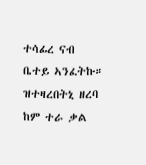ተሳፊረ ናብ ቤተይ ኣንፈትኩ። ዝተዛረበትኒ ዘረባ ከም ተራ ቃል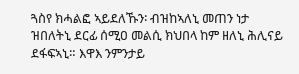ጓስየ ክሓልፎ ኣይደለኹን፡ ብዝከኣለኒ መጠን ነታ ዝበለትኒ ደርፊ ሰሚዐ መልሲ ክህበላ ከም ዘለኒ ሕሊናይ ደፋፍኣኒ። እዋእ ንምንታይ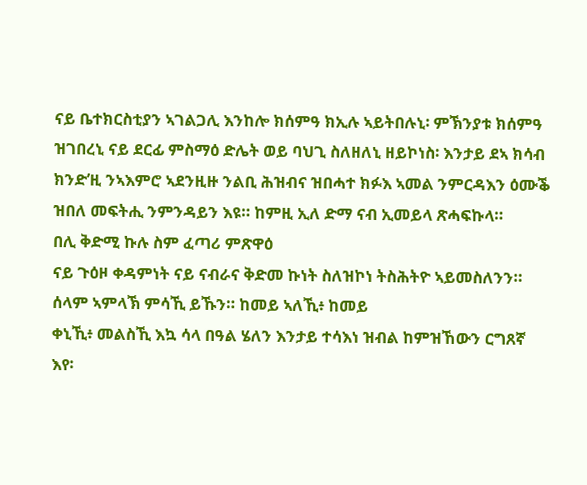ናይ ቤተክርስቲያን ኣገልጋሊ እንከሎ ክሰምዓ ክኢሉ ኣይትበሉኒ፡ ምኽንያቱ ክሰምዓ ዝገበረኒ ናይ ደርፊ ምስማዕ ድሌት ወይ ባህጊ ስለዘለኒ ዘይኮነስ፡ እንታይ ደኣ ክሳብ ክንድ’ዚ ንኣእምሮ ኣደንዚዙ ንልቢ ሕዝብና ዝበሓተ ክፉእ ኣመል ንምርዳእን ዕሙቕ ዝበለ መፍትሒ ንምንዳይን እዩ። ከምዚ ኢለ ድማ ናብ ኢመይላ ጽሓፍኩላ።
በሊ ቅድሚ ኩሉ ስም ፈጣሪ ምጽዋዕ
ናይ ጉዕዞ ቀዳምነት ናይ ናብራና ቅድመ ኩነት ስለዝኮነ ትስሕትዮ ኣይመስለንን። ሰላም ኣምላኽ ምሳኺ ይኹን። ከመይ ኣለኺ፥ ከመይ
ቀኒኺ፥ መልስኺ እኳ ሳላ በዓል ሄለን እንታይ ተሳእነ ዝብል ከምዝኸውን ርግጸኛ እየ፡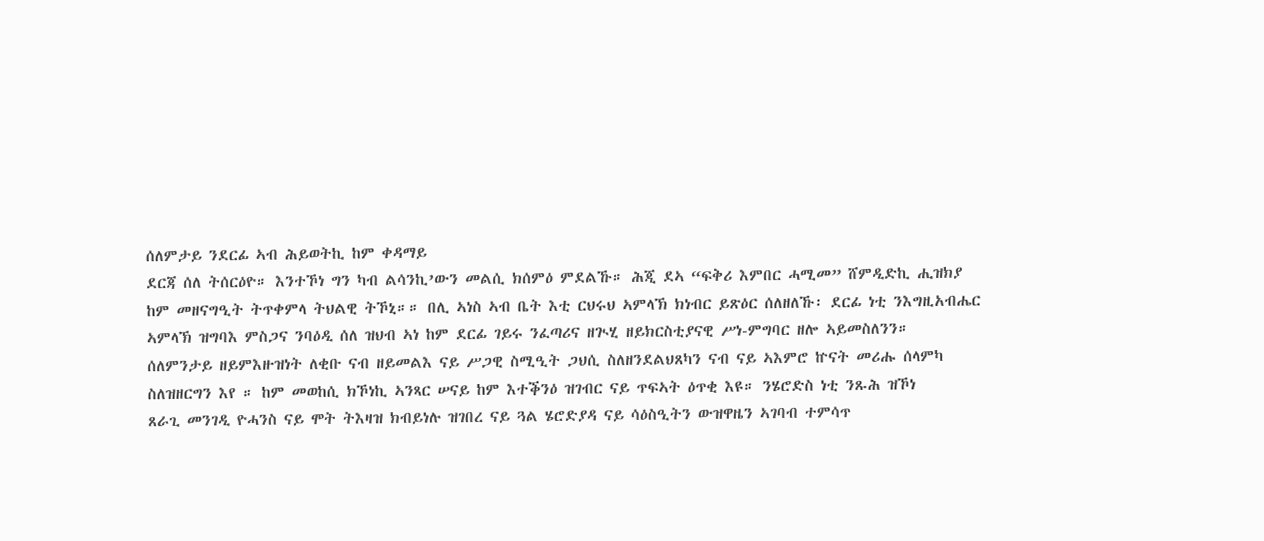ሰለምታይ ንደርፊ ኣብ ሕይወትኪ ከም ቀዳማይ
ደርጃ ሰለ ትሰርዕዮ። እንተኾነ ግን ካብ ልሳንኪ’ውን መልሲ ክሰምዕ ምደልኹ። ሕጂ ደኣ “ፍቅሪ እምበር ሓሚመ” ሸምዲድኪ ሒዝክያ
ከም መዘናግዒት ትጥቀምላ ትህልዊ ትኾኒ።። በሊ ኣነስ ኣብ ቤት እቲ ርህሩህ ኣምላኽ ክነብር ይጽዕር ሰለዘለኹ፡ ደርፊ ነቲ ንእግዚአብሔር
ኣምላኽ ዝግባእ ምስጋና ንባዕዲ ሰለ ዝህብ ኣነ ከም ደርፊ ገይሩ ንፈጣሪና ዘጒሂ ዘይክርስቲያናዊ ሥነ-ምግባር ዘሎ ኣይመስለንን።
ሰለምንታይ ዘይምእዙዝነት ለቂቡ ናብ ዘይመልእ ናይ ሥጋዊ ስሚዒት ጋህሲ ስለዘንደልህጸካን ናብ ናይ ኣእምሮ ኵናት መሪሑ ሰላምካ
ስለዝዘርግን እየ ። ከም መወከሲ ክኾነኪ ኣንጻር ሠናይ ከም እተቕንዕ ዝገብር ናይ ጥፍኣት ዕጥቂ እዩ። ንሄሮድስ ነቲ ንጹሕ ዝኾነ
ጸራጊ መንገዲ ዮሓንስ ናይ ሞት ትእዛዝ ክብይነሉ ዝገበረ ናይ ጓል ሄሮድያዳ ናይ ሳዕስዒትን ውዝዋዜን ኣገባብ ተምሳጥ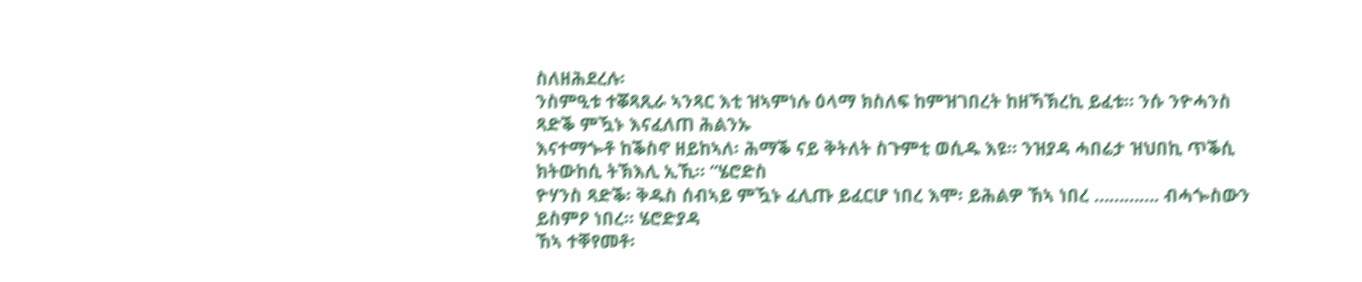ስለዘሕደረሉ፡
ንስምዒቱ ተቖጻጺራ ኣንጻር እቲ ዝኣምነሉ ዕላማ ክስለፍ ከምዝገበረት ከዘኻኽረኪ ይፈቱ። ንሱ ንዮሓንስ ጻድቕ ምዃኑ እናፈለጠ ሕልንኡ
እናተማጐቶ ከቕስኖ ዘይከኣለ፡ ሕማቕ ናይ ቅትለት ስጉምቲ ወሲዱ እዩ። ንዝያዳ ሓበሬታ ዝህበኪ ጥቕሲ ክትውከሲ ትኽእሊ ኢኺ። “ሄሮድስ
ዮሃንስ ጻድቕ፡ ቅዱስ ሰብኣይ ምዃኑ ፈሊጡ ይፈርሆ ነበረ እሞ፡ ይሕልዎ ኸኣ ነበረ …………. ብሓጐስውን ይስምዖ ነበረ። ሄሮድያዳ
ኸኣ ተቐየመቶ፡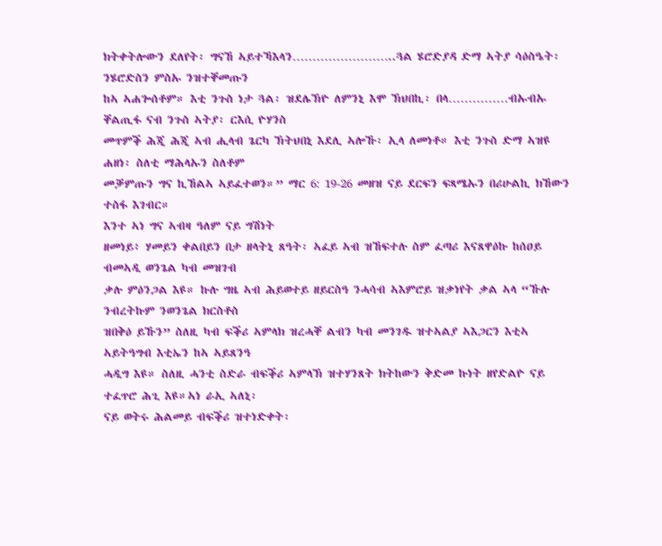ክትቀትሎውን ደለየት፡ ግናኸ ኣይተኻእላን……………………..ጓል ሄሮድያዳ ድማ ኣትያ ሳዕስዔት፡ ንሄሮድስን ምስኡ ንዝተቐመጡን
ከኣ ኣሐጐሰቶም። እቲ ንጉስ ነታ ጓል፡ ዝደሌኽዮ ለምንኒ እሞ ኽህበኪ፡ በላ……………ብኡብኡ ቐልጢፋ ናብ ንጉስ ኣትያ፡ ርእሲ ዮሃንስ
መጥምቕ ሕጂ ሕጂ ኣብ ሒላብ ጌርካ ኽትህበኒ እደሊ ኣሎኹ፡ ኢላ ለመነቶ። እቲ ንጉስ ድማ ኣዝዩ ሐዘነ፡ ስለቲ ማሕላኡን ስለቶም
መቓምጡን ግና ኪኸልኣ ኣይፈተወን።” ማር 6: 19-26 መዘዝ ናይ ደርፍን ፍጻሜኡን በሪሁልኪ ክኸውን ተስፋ እገብር።
እንተ ኣነ ግና ኣብዛ ዓለም ናይ ግሽነት
ዘመነይ፥ ሃመይን ቀልበይን በታ ዘላትኒ ጸዓት፡ ኣፈይ ኣብ ዝኸፍተሉ ስም ፈጣሪ እናጸዋዕኩ ከሰዐይ ብመኣዲ ወንጌል ካብ መዝገብ
ቃሉ ምዕንጋል እዩ። ኩሉ ግዜ ኣብ ሕይወተይ ዘይርስዓ ንሓሳብ ኣእምሮይ ዝቃነየት ቃል ኣላ “ኹሉ ንብረትኩም ንወንጌል ክርስቶስ
ዝበቅዕ ይኹን” ስለዚ ካብ ፍቕሪ ኣምላክ ዝረሓቐ ልብን ካብ መንገዱ ዝተኣልያ ኣእጋርን እቲኣ ኣይትዓግብ እቲኤን ከኣ ኣይጸንዓ
ሓዲግ እዩ። ስለዚ ሓንቲ ስድራ ብፍቕሪ ኣምላኽ ዝተሃንጸት ክትከውን ቅድመ ኩነት ዘየድልዮ ናይ ተፈጥሮ ሕጊ እዩ።ኣነ ራኢ ኣለኒ፡
ናይ ወትሩ ሕልመይ ብፍቕሪ ዝተነድቀት፡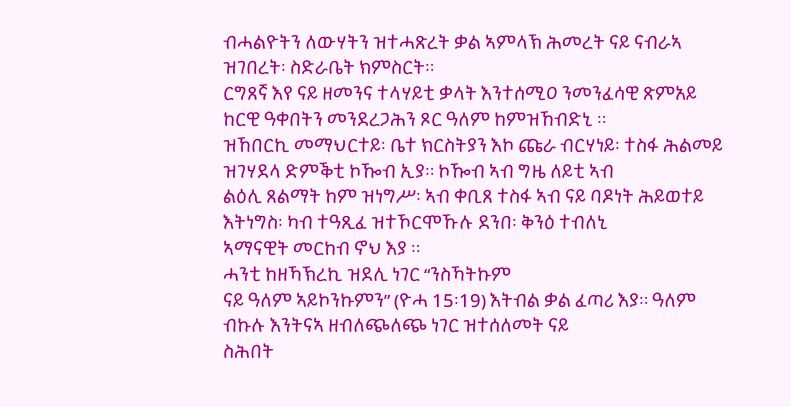ብሓልዮትን ለውሃትን ዝተሓጽረት ቃል ኣምላኽ ሕመረት ናይ ናብራኣ ዝገበረት፡ ስድራቤት ክምስርት።
ርግጸኛ እየ ናይ ዘመንና ተላሃይቲ ቃላት እንተሰሚዐ ንመንፈሳዊ ጽምአይ ከርዊ ዓቀበትን መንደረጋሕን ጾር ዓለም ከምዝኸብድኒ ።
ዝኸበርኪ መማህርተይ፡ ቤተ ክርስትያን እኮ ጩራ ብርሃነይ፡ ተስፋ ሕልመይ ዝገሃደላ ድምቕቲ ኮዀብ ኢያ። ኮዀብ ኣብ ግዜ ለይቲ ኣብ
ልዕሊ ጸልማት ከም ዝነግሥ፡ ኣብ ቀቢጸ ተስፋ ኣብ ናይ ባዶነት ሕይወተይ እትነግስ፡ ካብ ተዓጺፈ ዝተኾርሞኹሉ ደንበ፡ ቅንዕ ተብለኒ
ኣማናዊት መርከብ ኖህ እያ ።
ሓንቲ ከዘኻኽረኪ ዝደሊ ነገር “ንስኻትኩም
ናይ ዓለም ኣይኮንኩምን” (ዮሓ 15፡19) እትብል ቃል ፈጣሪ እያ። ዓለም ብኩሉ እንትናኣ ዘብለጭለጭ ነገር ዝተሰለመት ናይ
ስሕበት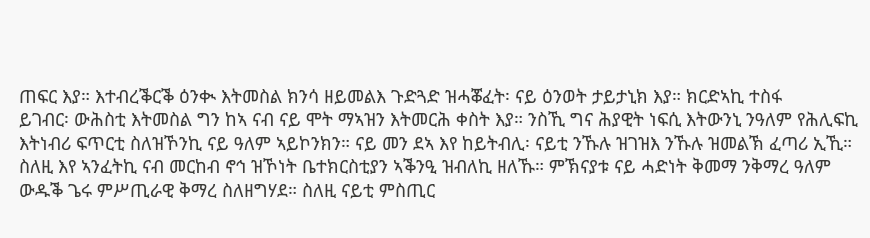ጠፍር እያ። እተብረቕርቕ ዕንቊ እትመስል ክንሳ ዘይመልእ ጉድጓድ ዝሓቖፈት፡ ናይ ዕንወት ታይታኒክ እያ። ክርድኣኪ ተስፋ
ይገብር፡ ውሕስቲ እትመስል ግን ከኣ ናብ ናይ ሞት ማኣዝን እትመርሕ ቀስት እያ። ንስኺ ግና ሕያዊት ነፍሲ እትውንኒ ንዓለም የሕሊፍኪ
እትነብሪ ፍጥርቲ ስለዝኾንኪ ናይ ዓለም ኣይኮንክን። ናይ መን ደኣ እየ ከይትብሊ፡ ናይቲ ንኹሉ ዝገዝእ ንኹሉ ዝመልኽ ፈጣሪ ኢኺ።
ስለዚ እየ ኣንፈትኪ ናብ መርከብ ኖኅ ዝኾነት ቤተክርስቲያን ኣቕንዒ ዝብለኪ ዘለኹ። ምኽናያቱ ናይ ሓድነት ቅመማ ንቅማረ ዓለም
ውዱቕ ጌሩ ምሥጢራዊ ቅማረ ስለዘግሃደ። ስለዚ ናይቲ ምስጢር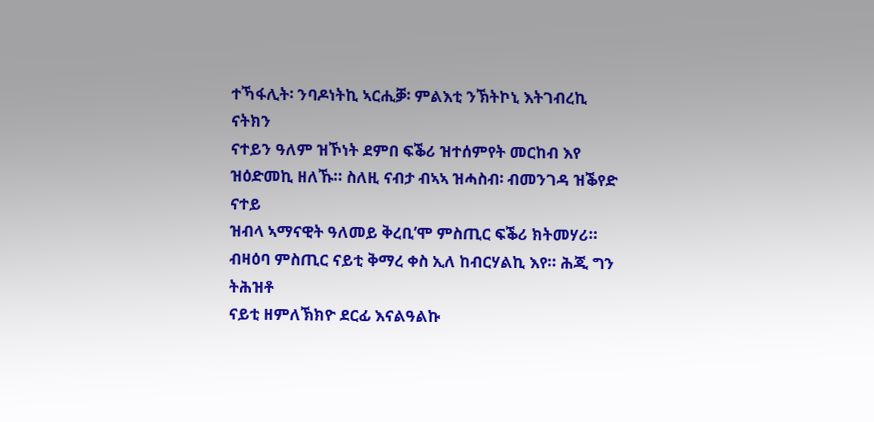ተኻፋሊት፡ ንባዶነትኪ ኣርሒቓ፡ ምልእቲ ንኽትኮኒ እትገብረኪ ናትክን
ናተይን ዓለም ዝኾነት ደምበ ፍቕሪ ዝተሰምየት መርከብ እየ ዝዕድመኪ ዘለኹ። ስለዚ ናብታ ብኣኣ ዝሓስብ፡ ብመንገዳ ዝቕየድ ናተይ
ዝብላ ኣማናዊት ዓለመይ ቅረቢ’ሞ ምስጢር ፍቕሪ ክትመሃሪ። ብዛዕባ ምስጢር ናይቲ ቅማረ ቀስ ኢለ ከብርሃልኪ እየ። ሕጂ ግን ትሕዝቶ
ናይቲ ዘምለኽክዮ ደርፊ እናልዓልኩ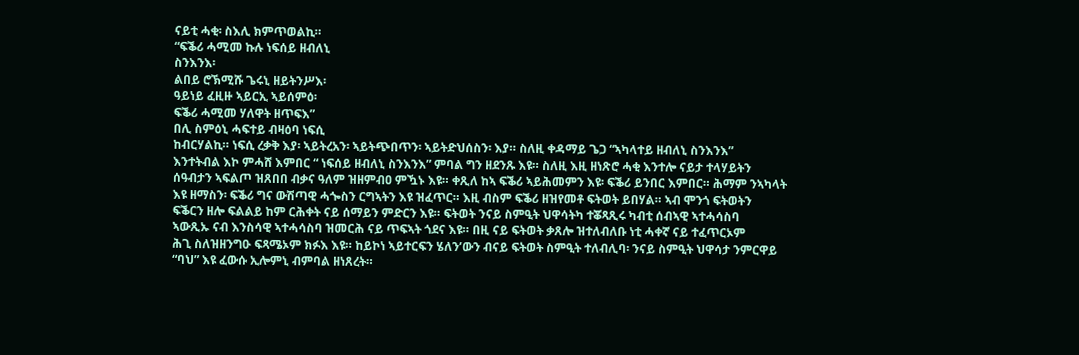ናይቲ ሓቂ፡ ስእሊ ክምጥወልኪ።
“ፍቕሪ ሓሚመ ኩሉ ነፍሰይ ዘብለኒ
ስንእንእ፡
ልበይ ሮኽሚሹ ጌሩኒ ዘይትንሥእ፡
ዓይነይ ፈዚዙ ኣይርኢ ኣይሰምዕ፡
ፍቕሪ ሓሚመ ሃለዋት ዘጥፍእ”
በሊ ስምዕኒ ሓፍተይ ብዛዕባ ነፍሲ
ከብርሃልኪ። ነፍሲ ረቃቅ እያ፡ ኣይትረአን፡ ኣይትጭበጥን፡ ኣይትድህሰስን፡ እያ። ስለዚ ቀዳማይ ጌጋ “ኣካላተይ ዘብለኒ ስንእንእ”
እንተትብል እኮ ምሓሸ እምበር “ ነፍሰይ ዘብለኒ ስንእንእ” ምባል ግን ዘደንጹ እዩ። ስለዚ እዚ ዘነጽሮ ሓቂ እንተሎ ናይታ ተላሃይትን
ሰዓብታን ኣፍልጦ ዝጸበበ ብቃና ዓለም ዝዘምብዐ ምዃኑ እዩ። ቀጺለ ከኣ ፍቕሪ ኣይሕመምን እዩ፡ ፍቕሪ ይንበር እምበር። ሕማም ንኣካላት
እዩ ዘማስን፡ ፍቕሪ ግና ውሽጣዊ ሓጐስን ርግኣትን እዩ ዝፈጥር። እዚ ብስም ፍቕሪ ዘዝየመቶ ፍትወት ይበሃል። ኣብ ሞንጎ ፍትወትን
ፍቕርን ዘሎ ፍልልይ ከም ርሕቀት ናይ ሰማይን ምድርን እዩ። ፍትወት ንናይ ስምዒት ህዋሳትካ ተቖጻጺሩ ካብቲ ሰብኣዊ ኣተሓሳስባ
ኣውጺኡ ናብ እንስሳዊ ኣተሓሳስባ ዝመርሕ ናይ ጥፍኣት ጎደና እዩ። በዚ ናይ ፍትወት ቃጸሎ ዝተለብለቡ ነቲ ሓቀኛ ናይ ተፈጥርኦም
ሕጊ ስለዝዘንግዑ ፍጻሜኦም ክፉእ እዩ። ከይኮነ ኣይተርፍን ሄለን’ውን ብናይ ፍትወት ስምዒት ተለብሊባ፡ ንናይ ስምዒት ህዋሳታ ንምርዋይ
“ባህ” እዩ ፈውሱ ኢሎምኒ ብምባል ዘነጸረት።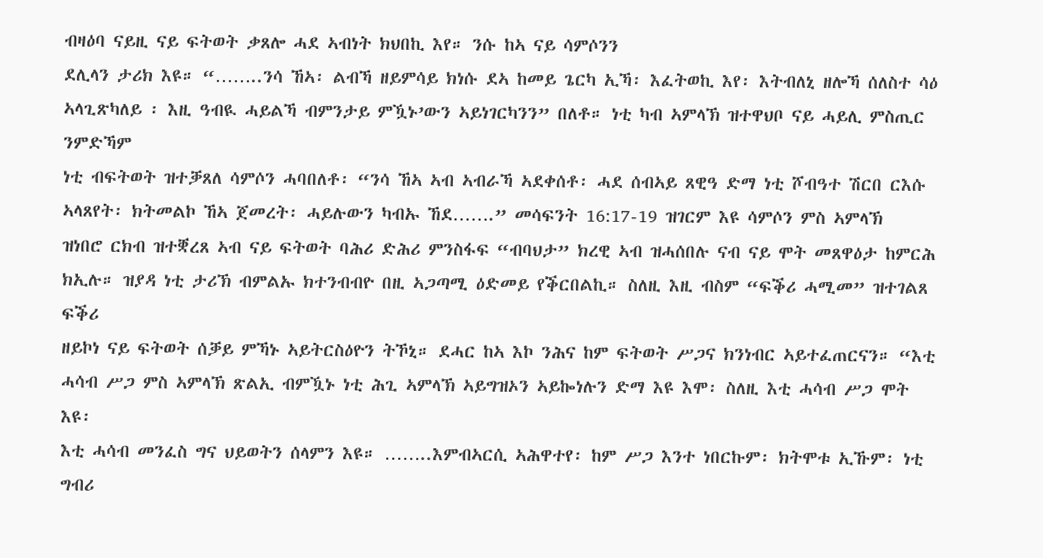ብዛዕባ ናይዚ ናይ ፍትወት ቃጸሎ ሓደ ኣብነት ክህበኪ እየ። ንሱ ከኣ ናይ ሳምሶንን
ደሊላን ታሪክ እዩ። “……..ንሳ ኸኣ፡ ልብኻ ዘይምሳይ ክነሱ ደኣ ከመይ ጌርካ ኢኻ፡ እፈትወኪ እየ፡ እትብለኒ ዘሎኻ ሰለስተ ሳዕ
ኣላጊጽካለይ ፡ እዚ ዓብዪ ሓይልኻ ብምንታይ ምዃኑ’ውን ኣይነገርካንን” በለቶ። ነቲ ካብ ኣምላኽ ዝተዋህቦ ናይ ሓይሊ ምስጢር ንምድኻም
ነቲ ብፍትወት ዝተቓጸለ ሳምሶን ሓባበለቶ፡ “ንሳ ኸኣ ኣብ ኣብራኻ ኣደቀሰቶ፡ ሓደ ሰብኣይ ጸዊዓ ድማ ነቲ ሾብዓተ ሽርበ ርእሱ
ኣላጸየት፡ ክትመልኮ ኸኣ ጀመረት፡ ሓይሉውን ካብኡ ኸደ…….” መሳፍንት 16:17-19 ዝገርም እዩ ሳምሶን ምስ ኣምላኽ
ዝነበሮ ርክብ ዝተቛረጸ ኣብ ናይ ፍትወት ባሕሪ ድሕሪ ምንስፋፍ “ብባህታ” ክረዊ ኣብ ዝሓሰበሉ ናብ ናይ ሞት መጸዋዕታ ከምርሕ
ክኢሉ። ዝያዳ ነቲ ታሪኽ ብምልኡ ክተንብብዮ በዚ ኣጋጣሚ ዕድመይ የቕርበልኪ። ስለዚ እዚ ብስም “ፍቕሪ ሓሚመ” ዝተገልጸ ፍቕሪ
ዘይኮነ ናይ ፍትወት ሰቓይ ምኻኑ ኣይትርስዕዮን ትኾኒ። ደሓር ከኣ እኮ ንሕና ከም ፍትወት ሥጋና ክንነብር ኣይተፈጠርናን። “እቲ
ሓሳብ ሥጋ ምስ ኣምላኽ ጽልኢ ብምዃኑ ነቲ ሕጊ ኣምላኽ ኣይግዝኦን ኣይኰነሉን ድማ እዩ እሞ፡ ስለዚ እቲ ሓሳብ ሥጋ ሞት እዩ፡
እቲ ሓሳብ መንፈስ ግና ህይወትን ሰላምን እዩ። ……..እምብኣርሲ ኣሕዋተየ፡ ከም ሥጋ እንተ ነበርኩም፡ ክትሞቱ ኢኹም፡ ነቲ ግብሪ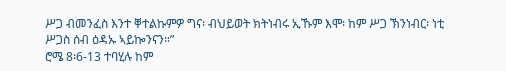ሥጋ ብመንፈስ እንተ ቐተልኩምዎ ግና፡ ብህይወት ክትነብሩ ኢኹም እሞ፡ ከም ሥጋ ኽንነብር፡ ነቲ ሥጋስ ሰብ ዕዳኡ ኣይኰንናን።”
ሮሜ 8፡6-13 ተባሂሉ ከም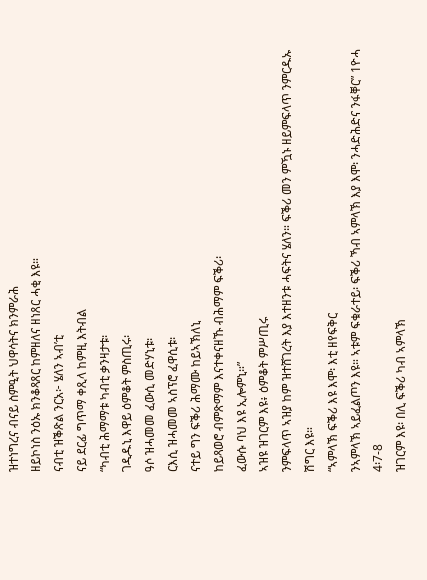ዝተነግረና ብናይ ስምዒት ህዋሳትና ክንምራሕ
ዘይኮነስ ንዕኡ ክንቆጻጸር ከምዘለና ዘነጸር ሓቂ እዩ።
ናብቲ ዝቕጽል ንርአ፦ ሄለን ኣብ’ቲ
ናይ ደርፊ ግጥማ ቀጺላ ከምዚ እትብል
“ካብቲ ሕማማቱ ካብቲ ቃንዛታቱ፡
ገዲዱኒ እዋይ ዕምቆት ምስጢሩ፡
ዓሶ ዝሓመመ ፈውሲ መድሃኒቱ፡
ርእሲ ዝሓመመ ኣስፕሮ ፈዋሲቱ፡
ናተይ ግን ፍቕሪ ሕማሙ ከይኣኽለኒ
ከይጻወሮ ብምጽማም እናተቀናዘኹ ብሕማም ፍቕሪ፡
ፈውሱ ባህ እዩ ኢሎምኒ።”
ኣዝዩ ዝገርም እዩ፥ ዕምቆት ምሥጢሩ
ንምፍላጥ ኣዝያ ከም ዝተሸገረት እያ እተዘንቱ ሓፍትና ሄለን። ፍቕሪ መን ምዃኑ ዘይምፍላጥ ንምርዱኡ ሽግር እዩ።
“ኣምላኽ ፍቕሪ እዩ እሞ፡ እቲ ዘየፍቅር
ንኣምላኽ ኣይፈልጦን እዩ። ኣቱም ፍቁራተይ፡ ፍቕሪ ኻብ ኣምላኽ እያ እሞ፡ ንሓድሕድና ንፋቐር” 1ዮሓ 4፡7-8
ዝገርም እዩ፡ በሊ ፍቕሪ ካብ ኣምላኽ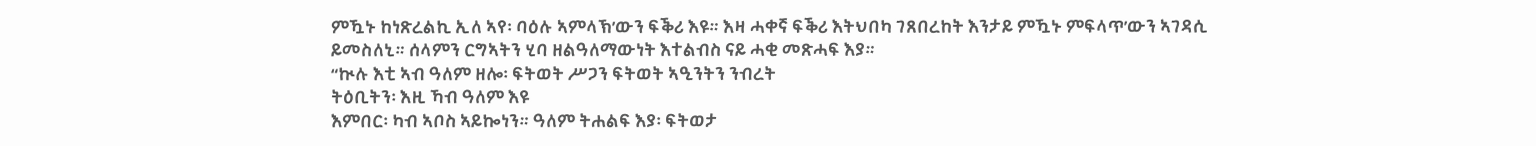ምዃኑ ከነጽረልኪ ኢለ ኣየ፡ ባዕሉ ኣምላኽ’ውን ፍቕሪ እዩ። እዛ ሓቀኛ ፍቕሪ እትህበካ ገጸበረከት እንታይ ምዃኑ ምፍላጥ’ውን ኣገዳሲ
ይመስለኒ። ሰላምን ርግኣትን ሂባ ዘልዓለማውነት እተልብስ ናይ ሓቂ መጽሓፍ እያ።
“ኲሉ እቲ ኣብ ዓለም ዘሎ፡ ፍትወት ሥጋን ፍትወት ኣዒንትን ንብረት
ትዕቢትን፡ እዚ ኻብ ዓለም እዩ
እምበር፡ ካብ ኣቦስ ኣይኰነን። ዓለም ትሐልፍ እያ፡ ፍትወታ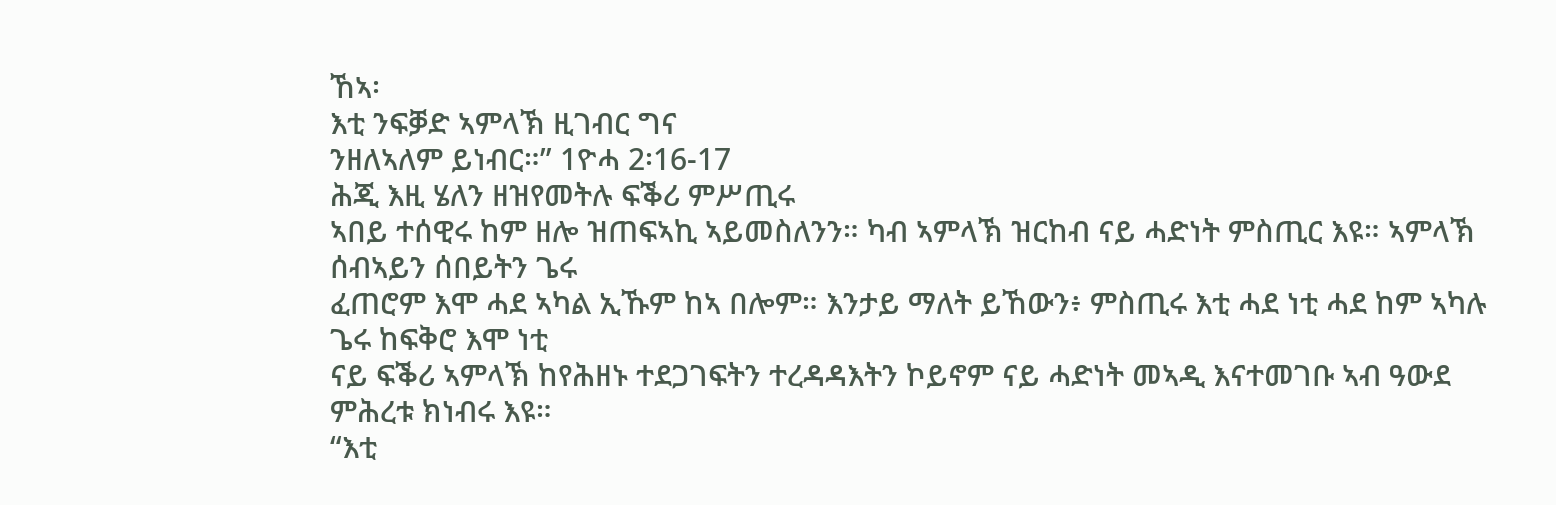ኸኣ፡
እቲ ንፍቓድ ኣምላኽ ዚገብር ግና
ንዘለኣለም ይነብር።” 1ዮሓ 2፡16-17
ሕጂ እዚ ሄለን ዘዝየመትሉ ፍቕሪ ምሥጢሩ
ኣበይ ተሰዊሩ ከም ዘሎ ዝጠፍኣኪ ኣይመስለንን። ካብ ኣምላኽ ዝርከብ ናይ ሓድነት ምስጢር እዩ። ኣምላኽ ሰብኣይን ሰበይትን ጌሩ
ፈጠሮም እሞ ሓደ ኣካል ኢኹም ከኣ በሎም። እንታይ ማለት ይኸውን፥ ምስጢሩ እቲ ሓደ ነቲ ሓደ ከም ኣካሉ ጌሩ ከፍቅሮ እሞ ነቲ
ናይ ፍቕሪ ኣምላኽ ከየሕዘኑ ተደጋገፍትን ተረዳዳእትን ኮይኖም ናይ ሓድነት መኣዲ እናተመገቡ ኣብ ዓውደ ምሕረቱ ክነብሩ እዩ።
“እቲ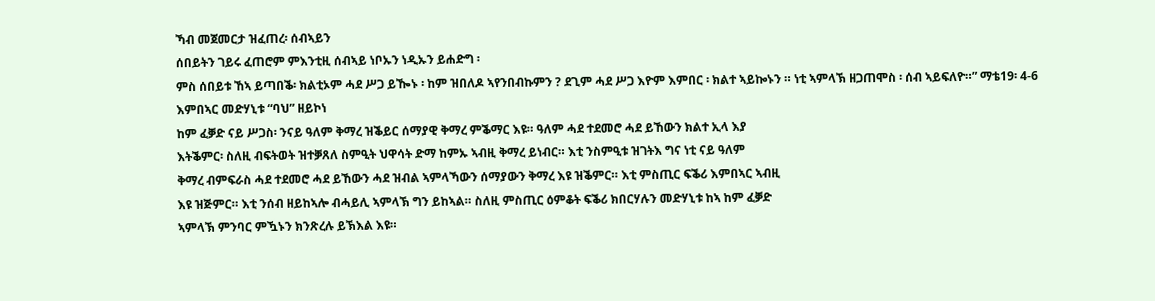ኻብ መጀመርታ ዝፈጠረ፡ ሰብኣይን
ሰበይትን ገይሩ ፈጠሮም ምእንቲዚ ሰብኣይ ነቦኡን ነዲኡን ይሐድግ ፡
ምስ ሰበይቱ ኸኣ ይጣበቕ፡ ክልቲኦም ሓደ ሥጋ ይዀኑ ፡ ከም ዝበለዶ ኣየንበብኩምን ? ደጊም ሓደ ሥጋ እዮም እምበር ፡ ክልተ ኣይኰኑን ። ነቲ ኣምላኽ ዘጋጠሞስ ፡ ሰብ ኣይፍለዮ።” ማቴ19፡ 4-6
እምበኣር መድሃኒቱ “ባህ” ዘይኮነ
ከም ፈቓድ ናይ ሥጋስ፡ ንናይ ዓለም ቅማረ ዝቕይር ሰማያዊ ቅማረ ምቕማር እዩ። ዓለም ሓደ ተደመሮ ሓደ ይኸውን ክልተ ኢላ እያ
እትቕምር፡ ስለዚ ብፍትወት ዝተቓጸለ ስምዒት ህዋሳት ድማ ከምኡ ኣብዚ ቅማረ ይነብር። እቲ ንስምዒቱ ዝገትእ ግና ነቲ ናይ ዓለም
ቅማረ ብምፍራስ ሓደ ተደመሮ ሓደ ይኸውን ሓደ ዝብል ኣምላኻውን ሰማያውን ቅማረ እዩ ዝቕምር። እቲ ምስጢር ፍቕሪ እምበኣር ኣብዚ
እዩ ዝጅምር። እቲ ንሰብ ዘይከኣሎ ብሓይሊ ኣምላኽ ግን ይከኣል። ስለዚ ምስጢር ዕምቆት ፍቕሪ ክበርሃሉን መድሃኒቱ ከኣ ከም ፈቓድ
ኣምላኽ ምንባር ምዃኑን ክንጽረሉ ይኽእል እዩ።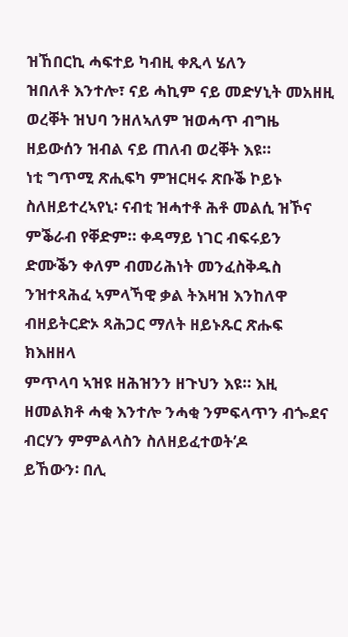ዝኸበርኪ ሓፍተይ ካብዚ ቀጺላ ሄለን
ዝበለቶ እንተሎ፣ ናይ ሓኪም ናይ መድሃኒት መአዘዚ ወረቐት ዝህባ ንዘለኣለም ዝወሓጥ ብግዜ ዘይውሰን ዝብል ናይ ጠለብ ወረቐት እዩ።
ነቲ ግጥሚ ጽሒፍካ ምዝርዛሩ ጽቡቕ ኮይኑ ስለዘይተረኣየኒ፡ ናብቲ ዝሓተቶ ሕቶ መልሲ ዝኾና ምቕራብ የቐድም። ቀዳማይ ነገር ብፍሩይን
ድሙቕን ቀለም ብመሪሕነት መንፈስቅዱስ ንዝተጻሕፈ ኣምላኻዊ ቃል ትእዛዝ እንከለዋ ብዘይትርድኦ ጻሕጋር ማለት ዘይኑጹር ጽሑፍ ክእዘዘላ
ምጥላባ ኣዝዩ ዘሕዝንን ዘጉህን እዩ። እዚ ዘመልክቶ ሓቂ እንተሎ ንሓቂ ንምፍላጥን ብጐደና ብርሃን ምምልላስን ስለዘይፈተወት’ዶ
ይኸውን፡ በሊ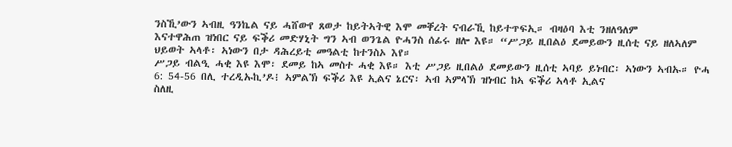ንስኺ’ውን ኣብዚ ዓንኬል ናይ ሓሸውየ ጸወታ ከይትኣትዊ እሞ መቐረት ናብራኺ ከይተጥፍኢ። ብዛዕባ እቲ ንዘለዓለም
እናተዋሕጠ ዝነበር ናይ ፍቕሪ መድሃኒት ግን ኣብ ወንጌል ዮሓንስ ሰፊሩ ዘሎ እዩ። “ሥጋይ ዚበልዕ ደመይውን ዚሰቲ ናይ ዘለኣለም ህይወት ኣላቶ፡ ኣነውን በታ ዳሕረይቲ መዓልቲ ከተንስኦ እየ።
ሥጋይ ብልዒ ሓቂ እዩ እሞ፡ ደመይ ከኣ መስተ ሓቂ እዩ። እቲ ሥጋይ ዚበልዕ ደመይውን ዚሰቲ ኣባይ ይነብር፡ ኣነውን ኣብኡ። ዮሓ
6: 54-56 በሊ ተረዲኡኪ’ዶ፧ ኣምልኽ ፍቕሪ እዩ ኢልና ኔርና፡ ኣብ ኣምላኽ ዝነብር ከኣ ፍቕሪ ኣላቶ ኢልና
ስለዚ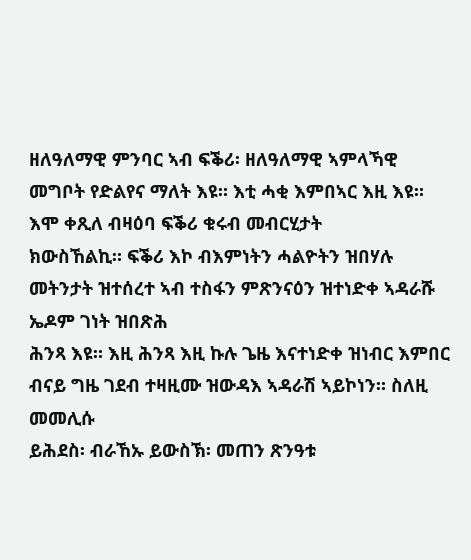ዘለዓለማዊ ምንባር ኣብ ፍቕሪ፡ ዘለዓለማዊ ኣምላኻዊ መግቦት የድልየና ማለት እዩ። እቲ ሓቂ እምበኣር እዚ እዩ።
እሞ ቀጺለ ብዛዕባ ፍቕሪ ቁሩብ መብርሂታት
ክውስኸልኪ። ፍቕሪ እኮ ብእምነትን ሓልዮትን ዝበሃሉ መትንታት ዝተሰረተ ኣብ ተስፋን ምጽንናዕን ዝተነድቀ ኣዳራሹ ኤዶም ገነት ዝበጽሕ
ሕንጻ እዩ። እዚ ሕንጻ እዚ ኩሉ ጌዜ እናተነድቀ ዝነብር እምበር ብናይ ግዜ ገደብ ተዛዚሙ ዝውዳእ ኣዳራሽ ኣይኮነን። ስለዚ መመሊሱ
ይሕደስ፡ ብራኸኡ ይውስኽ፡ መጠን ጽንዓቱ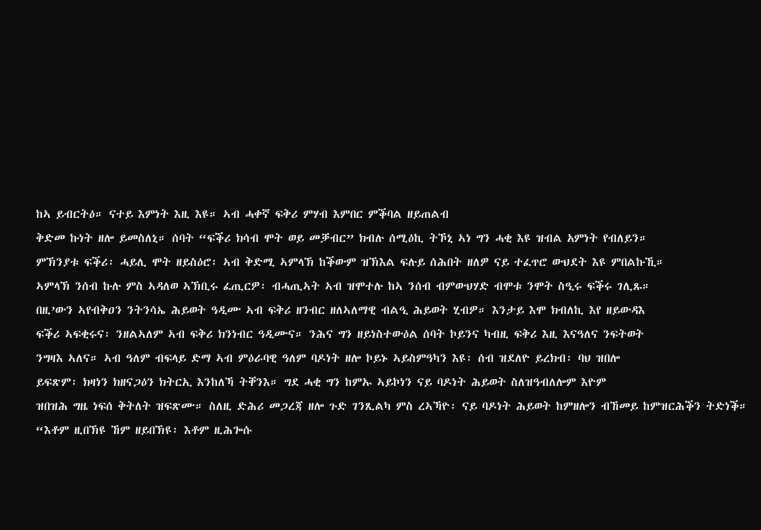ከኣ ይብርትዕ። ናተይ እምነት እዚ እዩ። ኣብ ሓቀኛ ፍቅሪ ምሃብ እምበር ምቕባል ዘይጠልብ
ቅድመ ኩነት ዘሎ ይመስለኒ። ሰባት “ፍቕሪ ክሳብ ሞት ወይ መቓብር” ክብሉ ሰሚዕኪ ትኾኒ ኣነ ግን ሓቂ እዩ ዝብል አምነት የብለይን።
ምኽንያቱ ፍቕሪ፡ ሓይሊ ሞት ዘይስዕሮ፡ ኣብ ቅድሚ ኣምላኽ ከቕውም ዝኽእል ፍሉይ ሰሕበት ዘለዎ ናይ ተፈጥሮ ውህደት እዩ ምበልኩኺ።
ኣምላኽ ንሰብ ኩሉ ምስ ኣዳለወ ኣኽቢሩ ፈጢርዎ፡ ብሓጢኣት ኣብ ዝሞተሉ ከኣ ንሰብ ብምውህሃድ ብሞቱ ንሞት ስዒሩ ፍቕሩ ገሊጹ።
በዚ’ውን ኣየብቅዐን ንትንሳኤ ሕይወት ዓዲሙ ኣብ ፍቅሪ ዘንብር ዘለኣለማዊ ብልዒ ሕይወት ሂብዎ። እንታይ እሞ ክብለኪ እየ ዘይውዳእ
ፍቕሪ ኣፍቂሩና፡ ንዘልኣለም ኣብ ፍቅሪ ክንነብር ዓዲሙና። ንሕና ግን ዘይነስተውዕል ሰባት ኮይንና ካብዚ ፍቅሪ እዚ እናዓለና ንፍትወት
ንግዛእ ኣለና። ኣብ ዓለም ብፍላይ ድማ ኣብ ምዕራባዊ ዓለም ባዶነት ዘሎ ኮይኑ ኣይስምዓካን እዩ፡ ሰብ ዝደለዮ ይረክብ፡ ባህ ዝበሎ
ይፍጽም፡ ክዛነን ክዘናጋዕን ክትርኢ እንከለኻ ትቐንእ። ግደ ሓቂ ግን ከምኡ ኣይኮነን ናይ ባዶነት ሕይወት ስለዝዓብለሎም እዮም
ዝበዝሕ ግዜ ነፍሰ ቅትለት ዝፍጽሙ። ስለዚ ድሕሪ መጋረጃ ዘሎ ጉድ ገንጺልካ ምስ ረኣኻዮ፡ ናይ ባዶነት ሕይወት ከምዘሎን ብኸመይ ከምዝርሕቕን ትድነቕ። “እቶም ዚበኽዩ ኸም ዘይበኽዩ፡ እቶም ዚሕጐሱ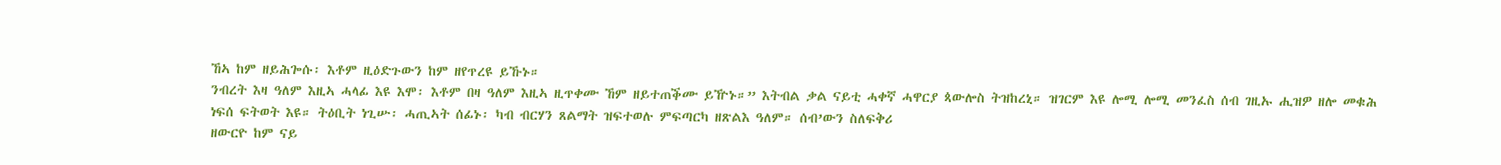ኸኣ ከም ዘይሕጐሱ፡ እቶም ዚዕድጉውን ከም ዘየጥረዩ ይኹኑ።
ንብረት እዛ ዓለም እዚኣ ሓላፊ እዩ እሞ፡ እቶም በዛ ዓለም እዚኣ ዚጥቀሙ ኸም ዘይተጠቕሙ ይዅኑ።” እትብል ቃል ናይቲ ሓቀኛ ሓዋርያ ጳውሎስ ትዝከረኒ። ዝገርም እዩ ሎሚ ሎሚ መንፈስ ሰብ ገዚኡ ሒዝዎ ዘሎ መቁሕ
ነፍሰ ፍትወት እዩ። ትዕቢት ነጊሡ፡ ሓጢኣት ሰፊኑ፡ ካብ ብርሃን ጸልማት ዝፍተወሉ ምፍጣርካ ዘጽልእ ዓለም። ሰብ’ውን ስለፍቅሪ
ዘውርዮ ከም ናይ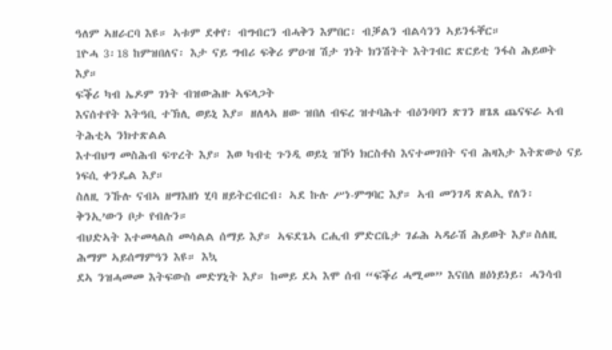ዓለም ኣዘራርባ እዩ። ኣቱም ደቀየ፡ ብግብርን ብሓቅን እምበር፡ ብቓልን ብልሳንን ኣይንፋቐር።
1ዮሓ 3፡18 ከምዝበለና፡ እታ ናይ ግብሪ ፍቅሪ ምዑዝ ሽታ ገነት ክንሽትት እትገብር ጽርይቲ ንፋስ ሕይወት እያ።
ፍቕሪ ካብ ኤዶም ገነት ብዝውሕዙ ኣፍላጋት
እናሰተየት እትዓቢ ተኽሊ ወይኒ እያ። ዘለላኣ ዘው ዝበለ ብፍረ ዝተባሕተ ብዕንባባን ጽገን ዘጌጸ ጨናፍራ ኣብ ትሕቲኣ ንክተጽልል
እተብህግ መስሕብ ፍጥረት እያ። እወ ካብቲ ጉንዲ ወይኒ ዝኾነ ክርስቶስ እናተመገበት ናብ ሕዛእታ እትጽውዕ ናይ ነፍሲ ቀንዴል እያ።
ስለዚ ንኹሉ ናብኣ ዘማእዘነ ሂባ ዘይትርብርብ፡ ኣደ ኩሉ ሥነ-ምግባር እያ። ኣብ መንገዳ ጽልኢ የለን፡ ቅንኢ’ውን ቦታ የብሉን።
ብህድኣት እተመላልስ መሳልል ሰማይ እያ። ኣፍደጌኣ ርሒብ ምድርቤታ ገፊሕ ኣዳራሽ ሕይወት እያ።ስለዚ ሕማም ኣይሰማምዓን እዩ። እኳ
ደኣ ንዝሓመመ እትፍውስ መድሃኒት እያ። ከመይ ደኣ እሞ ሰብ “ፍቕሪ ሓሚመ” እናበለ ዘዕነይነይ፡ ሓንሳብ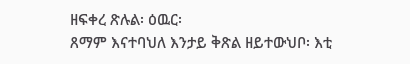ዘፍቀረ ጽሉል፡ ዕዉር፡
ጸማም እናተባህለ እንታይ ቅጽል ዘይተውህቦ፡ እቲ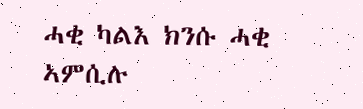ሓቂ ካልእ ክንሱ ሓቂ ኣምሲሉ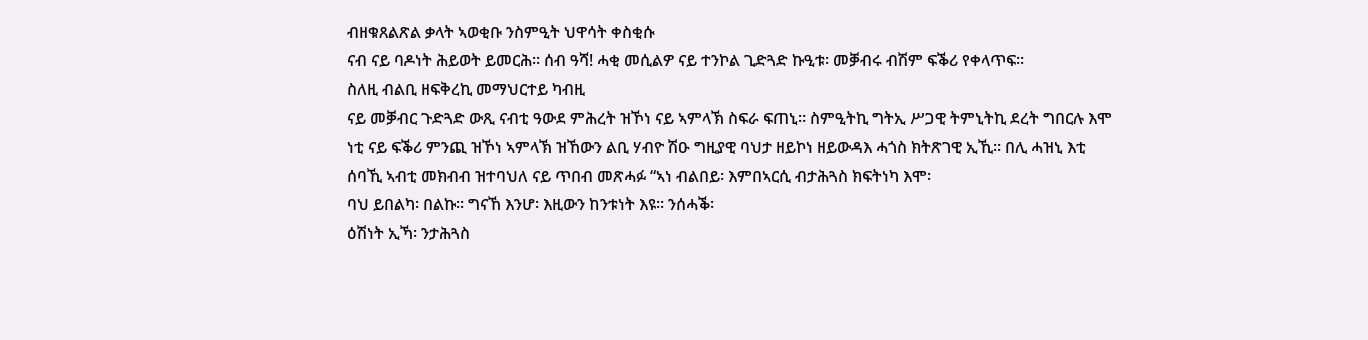ብዘቁጸልጽል ቃላት ኣወቂቡ ንስምዒት ህዋሳት ቀስቂሱ
ናብ ናይ ባዶነት ሕይወት ይመርሕ። ሰብ ዓሻ! ሓቂ መሲልዎ ናይ ተንኮል ጊድጓድ ኩዒቱ፡ መቓብሩ ብሽም ፍቕሪ የቀላጥፍ።
ስለዚ ብልቢ ዘፍቅረኪ መማህርተይ ካብዚ
ናይ መቓብር ጉድጓድ ውጺ ናብቲ ዓውደ ምሕረት ዝኾነ ናይ ኣምላኽ ስፍራ ፍጠኒ። ስምዒትኪ ግትኢ ሥጋዊ ትምኒትኪ ደረት ግበርሉ እሞ
ነቲ ናይ ፍቕሪ ምንጪ ዝኾነ ኣምላኽ ዝኸውን ልቢ ሃብዮ ሽዑ ግዚያዊ ባህታ ዘይኮነ ዘይውዳእ ሓጎስ ክትጽገዊ ኢኺ። በሊ ሓዝኒ እቲ
ሰባኺ ኣብቲ መክብብ ዝተባህለ ናይ ጥበብ መጽሓፉ “ኣነ ብልበይ፡ እምበኣርሲ ብታሕጓስ ክፍትነካ እሞ፡
ባህ ይበልካ፡ በልኩ። ግናኸ እንሆ፡ እዚውን ከንቱነት እዩ። ንሰሓቕ፡
ዕሽነት ኢኻ፡ ንታሕጓስ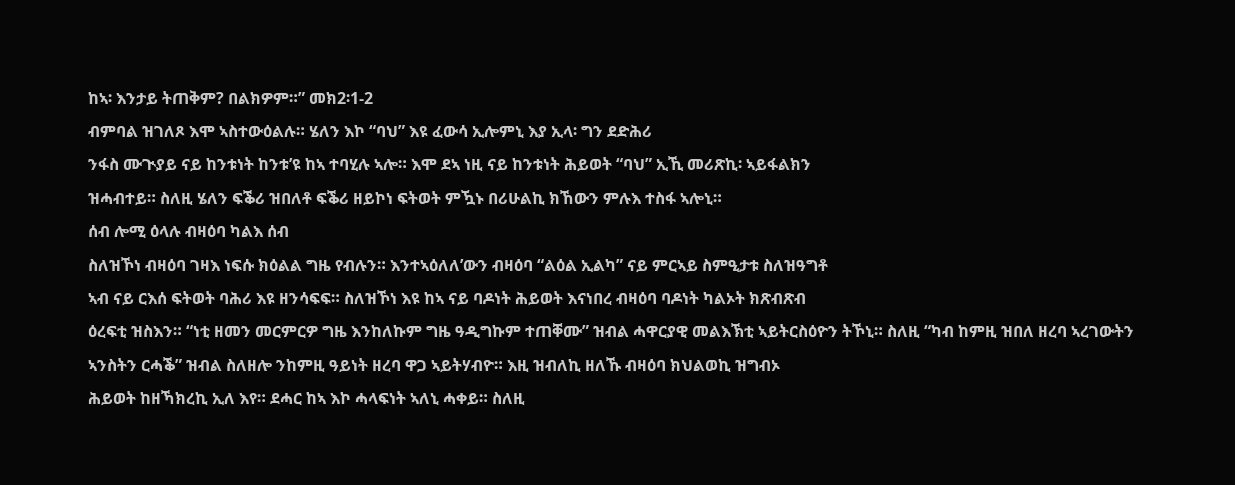ከኣ፡ እንታይ ትጠቅም? በልክዎም።” መክ2፡1-2
ብምባል ዝገለጾ እሞ ኣስተውዕልሉ። ሄለን እኮ “ባህ” እዩ ፈውሳ ኢሎምኒ እያ ኢላ፡ ግን ደድሕሪ
ንፋስ ሙጒያይ ናይ ከንቱነት ከንቱ’ዩ ከኣ ተባሂሉ ኣሎ። እሞ ደኣ ነዚ ናይ ከንቱነት ሕይወት “ባህ” ኢኺ መሪጽኪ፡ ኣይፋልክን
ዝሓብተይ። ስለዚ ሄለን ፍቕሪ ዝበለቶ ፍቕሪ ዘይኮነ ፍትወት ምዃኑ በሪሁልኪ ክኸውን ምሉእ ተስፋ ኣሎኒ።
ሰብ ሎሚ ዕላሉ ብዛዕባ ካልእ ሰብ
ስለዝኾነ ብዛዕባ ገዛእ ነፍሱ ክዕልል ግዜ የብሉን። እንተኣዕለለ’ውን ብዛዕባ “ልዕል ኢልካ” ናይ ምርኣይ ስምዒታቱ ስለዝዓግቶ
ኣብ ናይ ርእሰ ፍትወት ባሕሪ እዩ ዘንሳፍፍ። ስለዝኾነ እዩ ከኣ ናይ ባዶነት ሕይወት እናነበረ ብዛዕባ ባዶነት ካልኦት ክጽብጽብ
ዕረፍቲ ዝስእን። “ነቲ ዘመን መርምርዎ ግዜ እንከለኩም ግዜ ዓዲግኩም ተጠቐሙ” ዝብል ሓዋርያዊ መልእኽቲ ኣይትርስዕዮን ትኾኒ። ስለዚ “ካብ ከምዚ ዝበለ ዘረባ ኣረገውትን
ኣንስትን ርሓቕ” ዝብል ስለዘሎ ንከምዚ ዓይነት ዘረባ ዋጋ ኣይትሃብዮ። እዚ ዝብለኪ ዘለኹ ብዛዕባ ክህልወኪ ዝግብኦ
ሕይወት ከዘኻክረኪ ኢለ እየ። ደሓር ከኣ እኮ ሓላፍነት ኣለኒ ሓቀይ። ስለዚ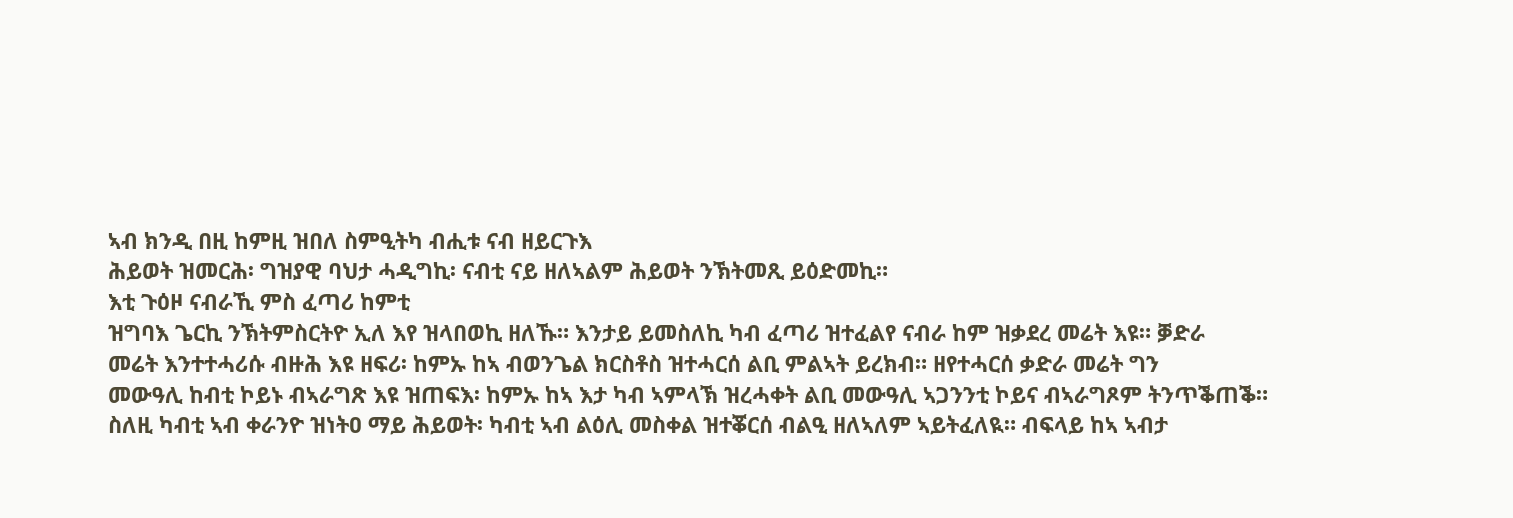ኣብ ክንዲ በዚ ከምዚ ዝበለ ስምዒትካ ብሒቱ ናብ ዘይርጉእ
ሕይወት ዝመርሕ፡ ግዝያዊ ባህታ ሓዲግኪ፡ ናብቲ ናይ ዘለኣልም ሕይወት ንኽትመጺ ይዕድመኪ።
እቲ ጉዕዞ ናብራኺ ምስ ፈጣሪ ከምቲ
ዝግባእ ጌርኪ ንኽትምስርትዮ ኢለ እየ ዝላበወኪ ዘለኹ። እንታይ ይመስለኪ ካብ ፈጣሪ ዝተፈልየ ናብራ ከም ዝቃደረ መሬት እዩ። ቓድራ
መሬት እንተተሓሪሱ ብዙሕ እዩ ዘፍሪ፡ ከምኡ ከኣ ብወንጌል ክርስቶስ ዝተሓርሰ ልቢ ምልኣት ይረክብ። ዘየተሓርሰ ቃድራ መሬት ግን
መውዓሊ ከብቲ ኮይኑ ብኣራግጽ እዩ ዝጠፍእ፡ ከምኡ ከኣ እታ ካብ ኣምላኽ ዝረሓቀት ልቢ መውዓሊ ኣጋንንቲ ኮይና ብኣራግጾም ትንጥቕጠቕ።
ስለዚ ካብቲ ኣብ ቀራንዮ ዝነትዐ ማይ ሕይወት፡ ካብቲ ኣብ ልዕሊ መስቀል ዝተቖርሰ ብልዒ ዘለኣለም ኣይትፈለዪ። ብፍላይ ከኣ ኣብታ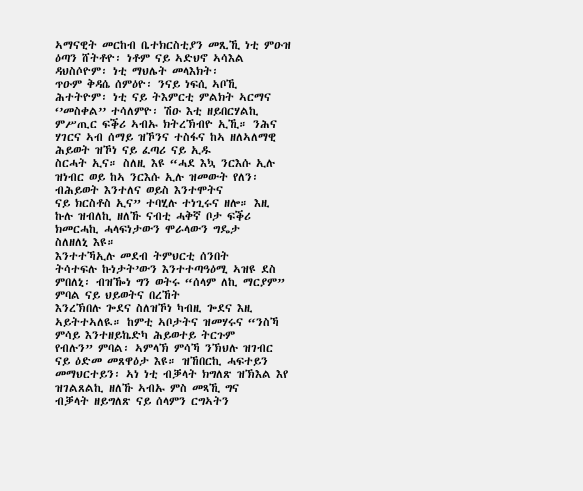ኣማናዊት መርከብ ቤተክርስቲያን መጺኺ ነቲ ምዑዝ ዕጣን ሸትቶዮ፡ ነቶም ናይ ኣድህኖ ኣሳእል ዳህስሶዮም፡ ነቲ ማህሌት መላእክት፡
ጥዑም ቅዳሴ ሰምዕዮ፡ ንናይ ነፍሲ ኣቦኺ ሕተትዮም፡ ነቲ ናይ ትእምርቲ ምልክት ኣርማና ‘’መስቀል’’ ተሳለምዮ፡ ሽዑ እቲ ዘይበርሃልኪ
ምሥጢር ፍቕሪ ኣብኡ ክትረኽብዮ ኢኺ። ንሕና ሃገርና ኣብ ሰማይ ዝኾንና ተስፋና ከኣ ዘለኣለማዊ ሕይወት ዝኾነ ናይ ፈጣሪ ናይ ኢዱ
ስርሓት ኢና። ስለዚ እዩ “ሓደ እኳ ንርእሱ ኢሉ ዝነብር ወይ ከኣ ንርእሱ ኢሉ ዝመውት የለን፡ ብሕይወት እንተለና ወይስ እንተሞትና
ናይ ክርስቶስ ኢና” ተባሂሉ ተነጊሩና ዘሎ። እዚ ኩሉ ዝብለኪ ዘለኹ ናብቲ ሓቅኛ ቦታ ፍቕሪ ክመርሓኪ ሓላፍነታውን ሞራላውን ግዴታ
ስለዘለኒ እዩ።
እንተተኻኢሉ መደብ ትምህርቲ ሰንበት
ትሳተፍሉ ኩነታት’ውን እንተተጣዓዕሚ ኣዝዩ ደስ ምበለኒ፡ ብዝዀነ ግን ወትሩ “ሰላም ለኪ ማርያም” ምባል ናይ ህይወትና በረኸት
እንረኽበሉ ጐደና ስለዝኾነ ካብዚ ጐደና እዚ ኣይትተኣለዪ። ከምቲ ኣቦታትና ዝመሃሩና “ንስኻ ምሳይ እንተዘይኬድካ ሕይወተይ ትርጉም
የብሉን” ምባል፡ ኣምላኽ ምሳኻ ንኽህሉ ዝገብር ናይ ዕድመ መጸዋዕታ እዩ። ዝኸበርኪ ሓፍተይን መማህርተይን፡ ኣነ ነቲ ብቓላት ክግለጽ ዝኽእል እየ ዝገልጸልኪ ዘለኹ ኣብኡ ምስ መጻኺ ግና
ብቓላት ዘይግለጽ ናይ ሰላምን ርግኣትን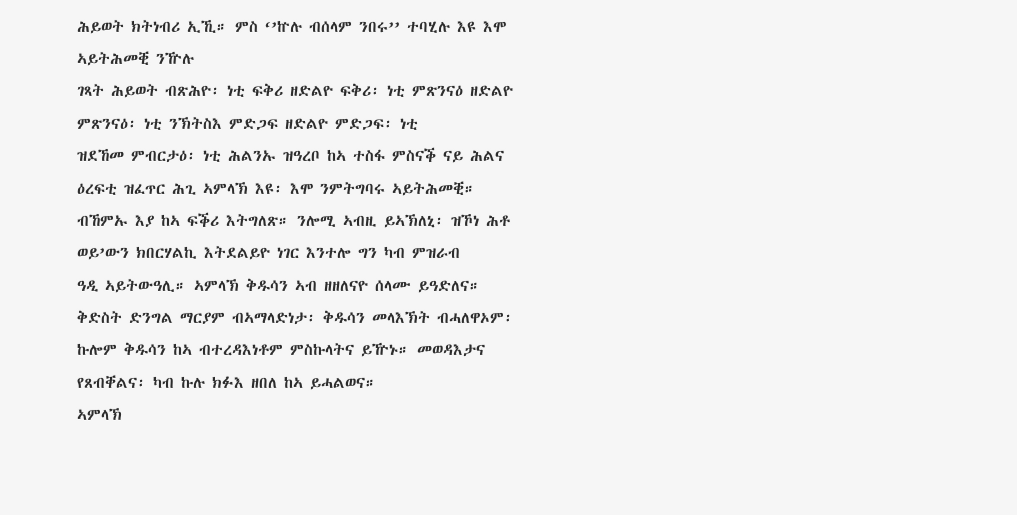ሕይወት ክትነብሪ ኢኺ። ምስ ‘’ኵሉ ብሰላም ንበሩ’’ ተባሂሉ እዩ እሞ ኣይትሕመቒ ንዅሉ
ገጻት ሕይወት ብጽሕዮ፡ ነቲ ፍቅሪ ዘድልዮ ፍቅሪ፡ ነቲ ምጽንናዕ ዘድልዮ ምጽንናዕ፡ ነቲ ንኽትስእ ምድጋፍ ዘድልዮ ምድጋፍ፡ ነቲ
ዝደኸመ ምብርታዕ፡ ነቲ ሕልንኡ ዝዓረቦ ከኣ ተስፋ ምስናቕ ናይ ሕልና ዕረፍቲ ዝፈጥር ሕጊ ኣምላኽ እዩ፡ እሞ ንምትግባሩ ኣይትሕመቒ።
ብኸምኡ እያ ከኣ ፍቕሪ እትግለጽ። ንሎሚ ኣብዚ ይኣኽለኒ፡ ዝኾነ ሕቶ ወይ’ውን ክበርሃልኪ እትደልይዮ ነገር እንተሎ ግን ካብ ምዝራብ
ዓዲ ኣይትውዓሊ። ኣምላኽ ቅዱሳን ኣብ ዘዘለናዮ ሰላሙ ይዓድለና። ቅድስት ድንግል ማርያም ብኣማላድነታ፡ ቅዱሳን መላእኽት ብሓለዋኦም፡
ኩሎም ቅዱሳን ከኣ ብተረዳእነቶም ምስኩላትና ይዅኑ። መወዳእታና የጸብቐልና፡ ካብ ኩሉ ክፉእ ዘበለ ከኣ ይሓልወና።
ኣምላኽ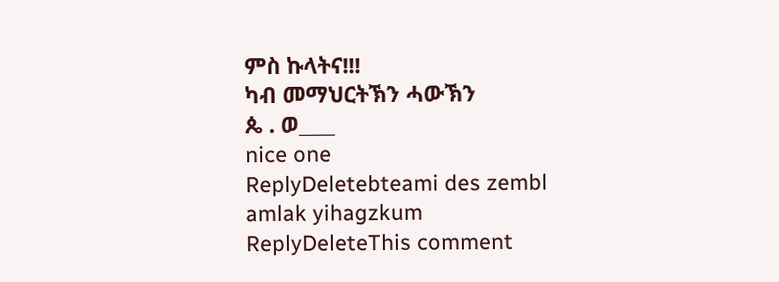ምስ ኩላትና!!!
ካብ መማህርትኽን ሓውኽን
ጴ . ወ____
nice one
ReplyDeletebteami des zembl amlak yihagzkum
ReplyDeleteThis comment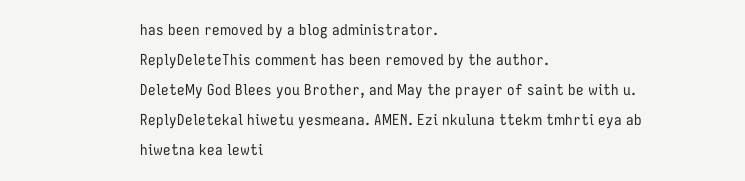has been removed by a blog administrator.
ReplyDeleteThis comment has been removed by the author.
DeleteMy God Blees you Brother, and May the prayer of saint be with u.
ReplyDeletekal hiwetu yesmeana. AMEN. Ezi nkuluna ttekm tmhrti eya ab hiwetna kea lewti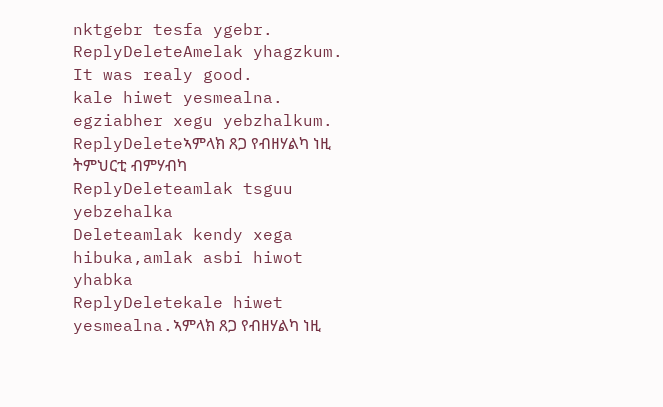nktgebr tesfa ygebr.
ReplyDeleteAmelak yhagzkum. It was realy good.
kale hiwet yesmealna. egziabher xegu yebzhalkum.
ReplyDeleteኣምላክ ጸጋ የብዘሃልካ ነዚ ትምህርቲ ብምሃብካ
ReplyDeleteamlak tsguu yebzehalka
Deleteamlak kendy xega hibuka,amlak asbi hiwot yhabka
ReplyDeletekale hiwet yesmealna.ኣምላክ ጸጋ የብዘሃልካ ነዚ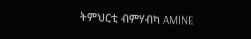ትምህርቲ ብምሃብካ AMINE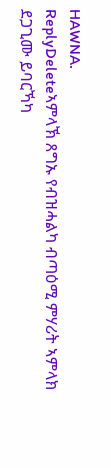HAWNA.
ReplyDeleteኣምላኽ ጸግኡ የብዝሓልካ ብጣዕሚ ምሃሪት ኣምላክ ደጋጊሙ ይባርኻካ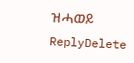ዝሓወይ
ReplyDelete